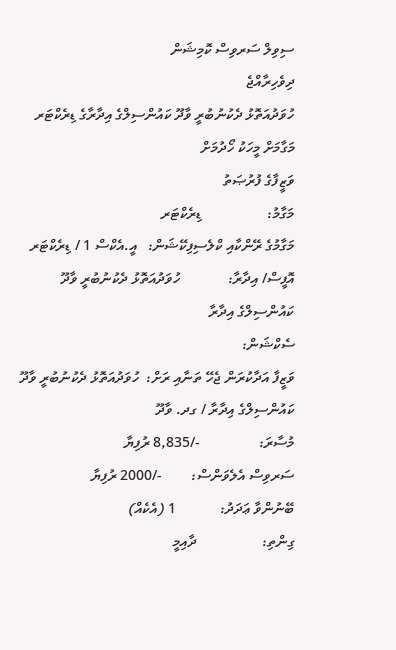ސިވިލް ސަރވިސް ކޮމިޝަން
ދިވެހިރާއްޖެ
ހުވަދުއަތޮޅު ދެކުނުބުރީ ވާދޫ ކައުންސިލްގެ އިދާރާގެ ޑިރެކްޓަރ މަގާމަށް މީހަކު ހޯދުމަށް
ވަޒީފާގެ ފުރުޞަތު
މަގާމު:                  ޑިރެކްޓަރ
މަގާމުގެ ރޭންކާއި ކްލެސިފިކޭޝަން:   އީ.އެކްސް 1 / ޑިރެކްޓަރ
އޮފީސް/ އިދާރާ:             ހުވަދުއަތޮޅު ދެކުނުބުރީ ވާދޫ ކައުންސިލްގެ އިދާރާ
ސެކްޝަން:
ވަޒީފާ އަދާކުރަން ޖެހޭ ތަނާއި ރަށް:  ހުވަދުއަތޮޅު ދެކުނުބުރީ ވާދޫ ކައުންސިލްގެ އިދާރާ / ގދ. ވާދޫ
މުސާރަ:                -/8,835 ރުފިޔާ
ސަރވިސް އެލެވަންސް:        -/2000 ރުފިޔާ
ބޭނުންވާ ޢަދަދު:            1 (އެކެއް)
ގިންތި:                  ދާއިމީ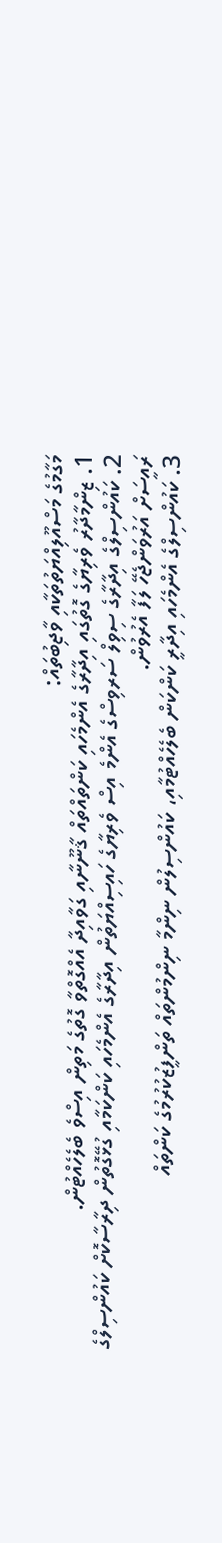މަގާމުގެ މަސްއޫލިއްޔަތުތަކާއި ވާޖިބުތައް:
1. ޒިންމާދާރު ވެރިޔާގެ ގޮތުގައި އިދާރާގެ އެންމެހައި ކަންތައްތައް ޤާނޫނާއި ގަވާއިދާ އެއްގޮތްވާ ގޮތުގެ މަތިން އިސްވެ ބެލެހެއްޓުން.
2. ކައުންސިލްގެ އިދާރާގެ ސިވިލް ސަރވިސްގެ އެންމެ އިސް ވެރިޔާގެ ހައިސިއްޔަތުން އިދާރާގެ އެންމެހައި ކަންކަމާއި ގުޅޭގޮތުން ދިރާސާކޮށް ކައުންސިލްގެ ރައީސަށް އަރުވަންޖެހޭ ލަފާ އެރުވުން.
3. ކައުންސިލްގެ އެންމެހައި އިދާރީ ކަންކަން ބެލެހެއްޓުމާއި، ކައުންސިލުން ނިންމާ ނިންމުންތައް ތަންފީޒުކުރުމުގެ ކަންތައް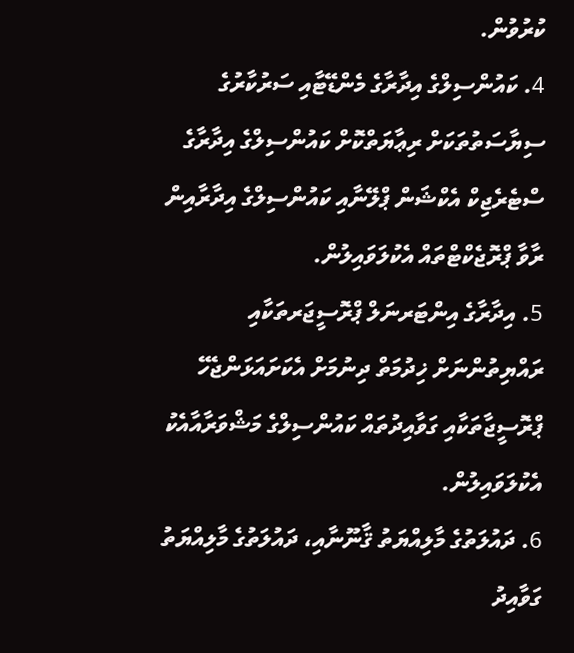ކުރުވުން.
4. ކައުންސިލްގެ އިދާރާގެ މެންޑޭޓާއި ސަރުކާރުގެ ސިޔާސަތުތަކަށް ރިޢާޔަތްކޮށް ކައުންސިލްގެ އިދާރާގެ ސްޓެރެޖިކް އެކްޝަން ޕްލޭނާއި ކައުންސިލްގެ އިދާރާއިން ރާވާ ޕްރޮޖެކްޓްތައް އެކުލަވައިލުން.
5. އިދާރާގެ އިންޓަރނަލް ޕްރޮސީޖަރތަކާއި ރައްޔިތުންނަށް ޚިދުމަތް ދިނުމަށް އެކަށައަޅަންޖެހޭ ޕްރޮސީޖާތަކާއި ގަވާއިދުތައް ކައުންސިލްގެ މަޝްވަރާއާއެކު އެކުލަވައިލުން.
6. ދައުލަތުގެ މާލިއްޔަތު ޤާނޫނާއި، ދައުލަތުގެ މާލިއްޔަތު ގަވާއިދު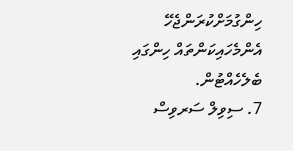ހިންގުމަށްކުރަންޖެހޭ އެންމެހައިކަންތައް ހިންގައި ބެލެހެއްޓުން.
7. ސިވިލް ސަރވިސް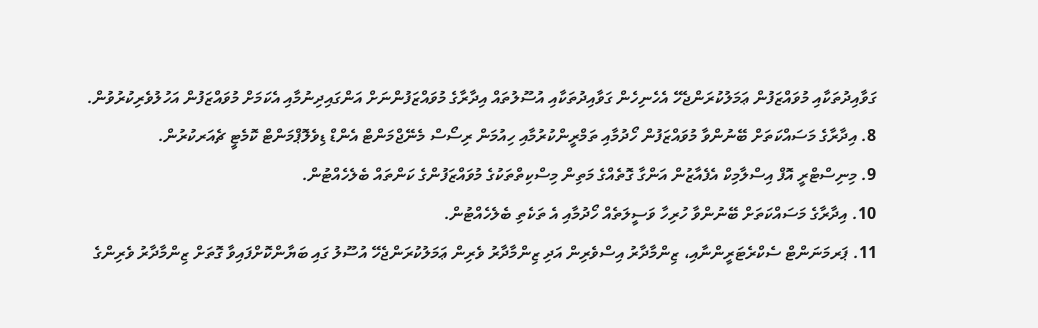ގަވާއިދުތަކާއި މުވައްޒަފުން ޢަމަލުކުރަންޖެހޭ އެހެނިހެން ގަވާއިދުތަކާއި އުސޫލުތައް އިދާރާގެ މުވައްޒަފުންނަށް އަންގައިދިނުމާއި އެކަމަށް މުވައްޒަފުން އަހުލުވެރިކުރުވުން.
8. އިދާރާގެ މަސައްކަތަށް ބޭނުންވާ މުވައްޒަފުން ހޯދުމާއި ތަމްރީންކުރުމާއި ހިއުމަން ރިސޯސް މެނޭޖްމަންޓް އެންޑް ޑިވެލޮޕްމަންޓް ކޮމެޓީ ޗެއަރކުރުން.
9. މިނިސްޓްރީ އޮފް އިސްލާމިކް އެފެއާޒުން އަންގާ ގޮތެއްގެ މަތިން މިސްކިތްތަކުގެ މުވައްޒަފުންގެ ކަންތައް ބެލެހެއްޓުން.
10. އިދާރާގެ މަސައްކަތަށް ބޭނުންވާ ހުރިހާ ވަސީލަތެއް ހޯދުމާއި އެ ތަކެތި ބެލެހެއްޓުން.
11. ޕަރމަނަންޓް ސެކްރެޓަރީންނާއި، ޒިންމާދާރު އިސްވެރިން އަދި ޒިންމާދާރު ވެރިން ޢަމަލުކުރަންޖެހޭ އުސޫލު ގައި ބަޔާންކޮށްފައިވާ ގޮތަށް ޒިންމާދާރު ވެރިންގެ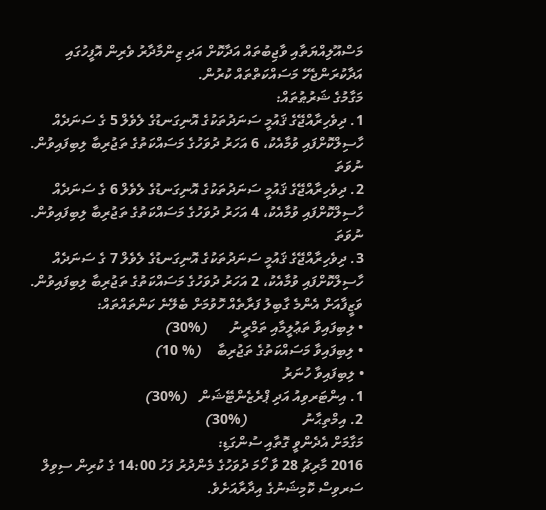މަސްއޫލިއްޔަތާއި ވާޖިބުތައް އަދާކޮށް އަދި ޒިންމާދާރު ވެރިން އޮފީހުގައި އަދާކުރަންޖެހޭ މަސައްކަތްތައް ކުރުން.
މަގާމުގެ ޝަރުޠުތައް:
1. ދިވެހިރާއްޖޭގެ ޤައުމީ ސަނަދުތަކުގެ އޮނިގަނޑުގެ ލެވެލް 5 ގެ ސަނަދެއް ހާސިލްކޮށްފައި ވުމާއެކު، 6 އަހަރު ދުވަހުގެ މަސައްކަތުގެ ތަޖުރިބާ ލިބިފައިވުން. ނުވަތަ
2. ދިވެހިރާއްޖޭގެ ޤައުމީ ސަނަދުތަކުގެ އޮނިގަނޑުގެ ލެވެލް 6 ގެ ސަނަދެއް ހާސިލްކޮށްފައި ވުމާއެކު، 4 އަހަރު ދުވަހުގެ މަސައްކަތުގެ ތަޖުރިބާ ލިބިފައިވުން. ނުވަތަ
3. ދިވެހިރާއްޖޭގެ ޤައުމީ ސަނަދުތަކުގެ އޮނިގަނޑުގެ ލެވެލް 7 ގެ ސަނަދެއް ހާސިލްކޮށްފައި ވުމާއެކު، 2 އަހަރު ދުވަހުގެ މަސައްކަތުގެ ތަޖުރިބާ ލިބިފައިވުން.
ވަޒީފާއަށް އެންމެ ގާބިލު ފަރާތެއް ހޮވުމަށް ބެލޭނެ ކަންތައްތައް:
• ލިބިފައިވާ ތަޢުލީމާއި ތަމްރީނު      (%30)
• ލިބިފައިވާ މަސައްކަތުގެ ތަޖުރިބާ    (% 10)
• ލިބިފައިވާ ހުނަރު
1. އިންޓަރވިއު އަދި ޕްރެޒެންޓޭޝަން   (%30)
2. އިމްތިޙާނު               (%30)
މަގާމަށް އެދެންވީ ގޮތާއި ސުންގަޑި:
2016 މާރިޗު 28 ވާ ހޯމަ ދުވަހުގެ މެންދުރު ފަހު 14:00 ގެ ކުރިން ސިވިލް ސަރވިސް ކޮމިޝަނުގެ އިދާރާއަށެވެ.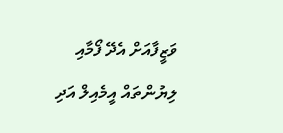ވަޒީފާއަށް އެދޭ ފޯމާއި ލިޔުންތައް އީމެއިލް އަދި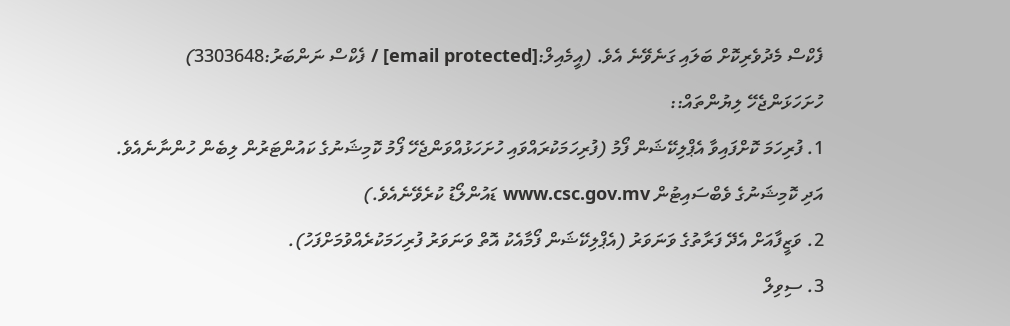ފެކްސް މެދުވެރިކޮށް ބަލައި ގަނެވޭނެ އެވެ. (އީމެއިލް:[email protected] / ފެކްސް ނަންބަރު:3303648)
ހުށަހަޅަންޖެހޭ ލިޔުންތައް::
1. ފުރިހަމަ ކޮށްފައިވާ އެޕްލިކޭޝަން ފޯމު (ފުރިހަމަކުރައްވައި ހުށަހަޅުއްވަންޖެހޭ ފޯމު ކޮމިޝަނުގެ ކައުންޓަރުން ލިބެން ހުންނާނެއެވެ. އަދި ކޮމިޝަނުގެ ވެބްސައިޓުން www.csc.gov.mv ޑައުންލޯޑު ކުރެވޭނެއެވެ.)
2. ވަޒީފާއަށް އެދޭ ފަރާތުގެ ވަނަވަރު (އެޕްލިކޭޝަން ފޯމާއެކު އޮތް ވަނަވަރު ފުރިހަމަކުރެއްވުމަށްފަހު).
3. ސިވިލް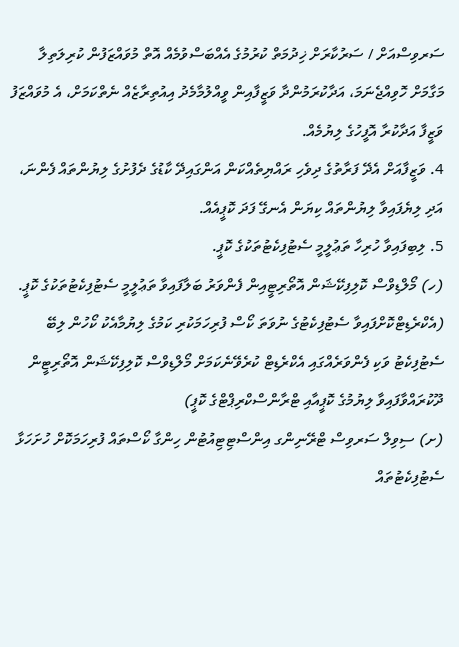ސަރވިސްއަށް / ސަރުކާރަށް ޚިދުމަތް ކުރުމުގެ އެއްބަސްވުމެއް އޮތް މުވައްޒަފުން ކުރިލަތިލާ މަގާމަށް ހޮވިއްޖެނަމަ، އަދާކުރަމުންދާ ވަޒީފާއިން ވީއްލުމާމެދު އިއުތިރާޒެއް ނެތްކަމަށް، އެ މުވައްޒަފު ވަޒީފާ އަދާކުރާ އޮފީހުގެ ލިޔުމެއް.
4. ވަޒީފާއަށް އެދޭ ފަރާތުގެ ދިވެހި ރައްޔިތެއްކަން އަންގައިދޭ ކާޑުގެ ދެފުށުގެ ލިޔުންތައް ފެންނަ، އަދި ލިޔެފައިވާ ލިޔުންތައް ކިޔަން އެނގޭ ފަދަ ކޮޕީއެއް.
5. ލިބިފައިވާ ހުރިހާ ތަޢުލީމީ ސެޓުފިކެޓުތަކުގެ ކޮޕީ.
(ހ) މޯލްޑިވްސް ކޮލިފިކޭޝަން އޮތޯރިޓީއިން ފެންވަރު ބަލާފައިވާ ތަޢުލީމީ ސެޓުފިކެޓުތަކުގެ ކޮޕީ. (އެކްރެޑިޓްކޮށްފައިވާ ސެޓުފިކެޓުގެ ނުވަތަ ކޯސް ފުރިހަމަކުރި ކަމުގެ ލިޔުމާއެކު ކޯހުން ލިބޭ ސެޓުފިކެޓު ވަކި ފެންވަރެއްގައި އެކްރެޑިޓް ކުރެވޭނެކަމަށް މޯލްޑިވްސް ކޮލިފިކޭޝަން އޮތޯރިޓީން ދޫކުރައްވާފައިވާ ލިޔުމުގެ ކޮޕީއާއި ޓްރާންސްކްރިޕްޓްގެ ކޮޕީ)
(ށ) ސިވިލް ސަރވިސް ޓްރޭނިންގ އިންސްޓިޓިއުޓުން ހިންގާ ކޯސްތައް ފުރިހަމަކޮށް ހުށަހަޅާ ސެޓުފިކެޓުތައް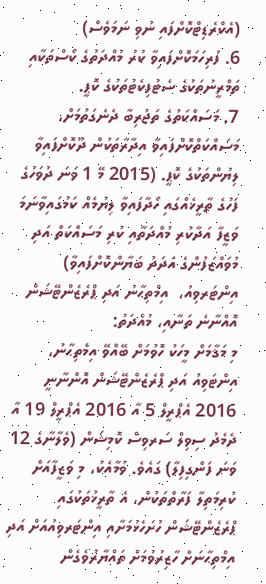(އެކްރެޑިޓްކޮށްފައި ނުވި ނަމަވެސް)
6. ފުރިހަމަކޮށްފައިވާ ކުރު މުއްދަތުގެ ކޯސްތަކާއި ތަމްރީނުތަކުގެ ސެޓުފިކެޓުތަކުގެ ކޮޕީ.
7. މަސައްކަތުގެ ތަޖުރިބާ ދެނެގަތުމަށް، މަސައްކަތްކޮށްފައިވާ އިދާރާތަކުން ދޫކޮށްފައިވާ ލިޔުންތަކުގެ ކޮޕީ. (2015 މޭ 1 ވަނަ ދުވަހުގެ ފަހުގެ ތާރީޚެއްގައި ހޯދާފައިވާ ލިޔުމެއް ކަމުގައިވާނަމަ ވަޒީފާ އަދާކުރި މުއްދަތާއި ކުރި މަސައްކަތް އަދި މުވައްޒަފުންގެ އަދަދު ބަޔާންކޮށްފައިވާ)
އިންޓަރވިއު،  އިމްތިޙާނު އަދި ޕްރެޒެންޓޭޝަން އޮއްނާނެ ތަނާއި، މުއްދަތު:
މި މަޤާމަށް މީހަކު ހޮވުމަށް ބޭއްވޭ އިމްތިޙާނު، އިންޓަވިއު އަދި ޕްރެޒެންޓޭޝަން އޮންނާނީ 2016 އެޕްރީލް 5 އާ 2016 އެޕްރީލް 19 އާ ދެމެދު ސިވިލް ސަރވިސް ކޮމިޝަން (ވެލާނާގެ 12 ވަނަ ފަންގިފިލާ) ގައެވެ. ވުމާއެކު، މި ވަޒީފާއަށް ކުރިމަތިލާ ފަރާތްތަކުން، އެ ތާރީޚުތަކުގައި ޕްރެޒެންޓޭޝަން ހުށަހެޅުމަށާއި އިންޓަރވިއުއަށް އަދި އިމްތިޙާނަށް ހާޒިރުވުމަށް ތައްޔާރުވެގެން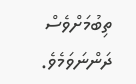ތިބުމަށްވެސް ދަންނަވަމެވެ.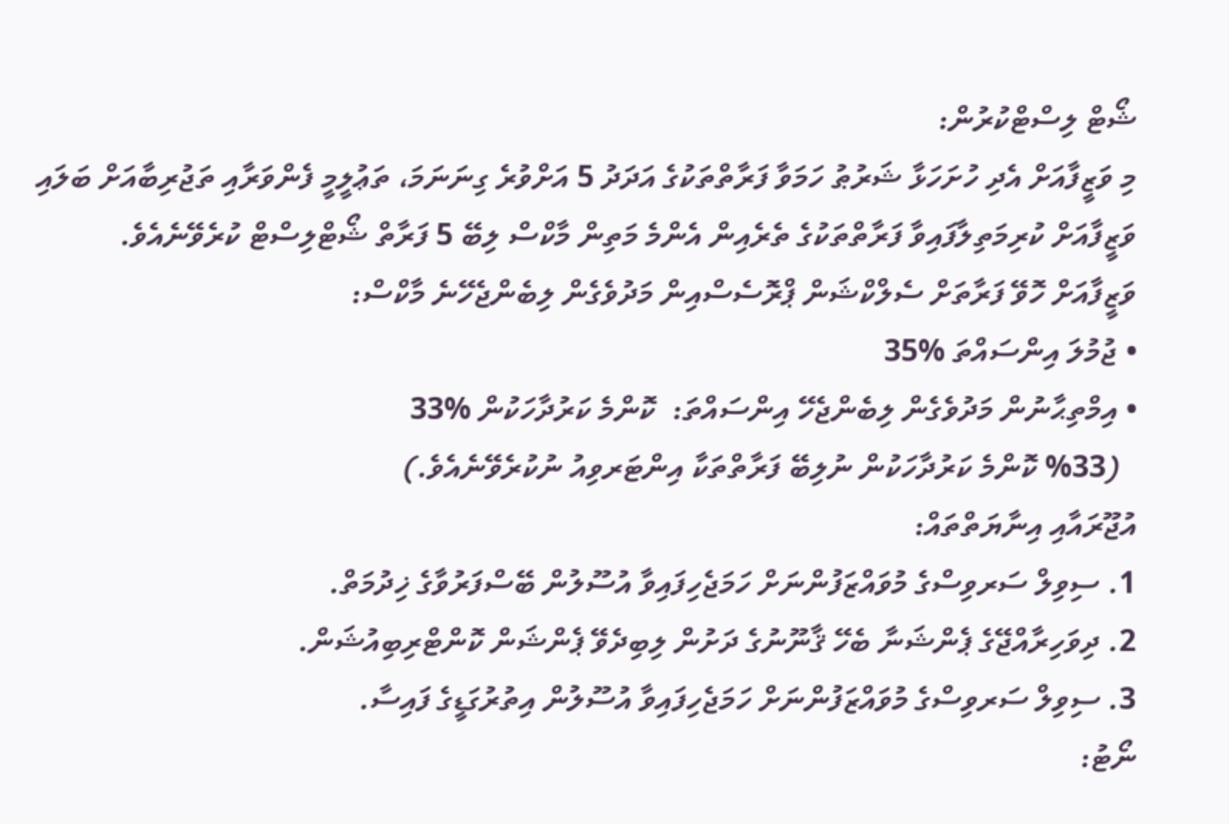ޝޯޓް ލިސްޓްކުރުން:
މި ވަޒީފާއަށް އެދި ހުށަހަޅާ ޝަރުޠު ހަމަވާ ފަރާތްތަކުގެ އަދަދު 5 އަށްވުރެ ގިނަނަމަ، ތަޢުލީމީ ފެންވަރާއި ތަޖުރިބާއަށް ބަލައި ވަޒީފާއަށް ކުރިމަތިލާފައިވާ ފަރާތްތަކުގެ ތެރެއިން އެންމެ މަތިން މާކްސް ލިބޭ 5 ފަރާތް ޝޯޓްލިސްޓް ކުރެވޭނެއެވެ.
ވަޒީފާއަށް ހޮވޭ ފަރާތަށް ސެލްކްޝަން ޕްރޮސެސްއިން މަދުވެގެން ލިބެންޖެހޭނެ މާކްސް:
• ޖުމުލަ އިންސައްތަ %35
• އިމްތިޙާނުން މަދުވެގެން ލިބެންޖެހޭ އިންސައްތަ:  ކޮންމެ ކަރުދާހަކުން %33
  (%33 ކޮންމެ ކަރުދާހަކުން ނުލިބޭ ފަރާތްތަކާ އިންޓަރވިއު ނުކުރެވޭނެއެވެ.)
އުޖޫރައާއި އިނާޔަތްތައް:
1. ސިވިލް ސަރވިސްގެ މުވައްޒަފުންނަށް ހަމަޖެހިފައިވާ އުސޫލުން ބޭސްފަރުވާގެ ޚިދުމަތް.
2. ދިވަހިރާއްޖޭގެ ޕެންޝަނާ ބެހޭ ޤާނޫނުގެ ދަށުން ލިބިދެވޭ ޕެންޝަން ކޮންޓްރިބިއުޝަން.
3. ސިވިލް ސަރވިސްގެ މުވައްޒަފުންނަށް ހަމަޖެހިފައިވާ އުސޫލުން އިތުރުގަޑީގެ ފައިސާ.
ނޯޓު: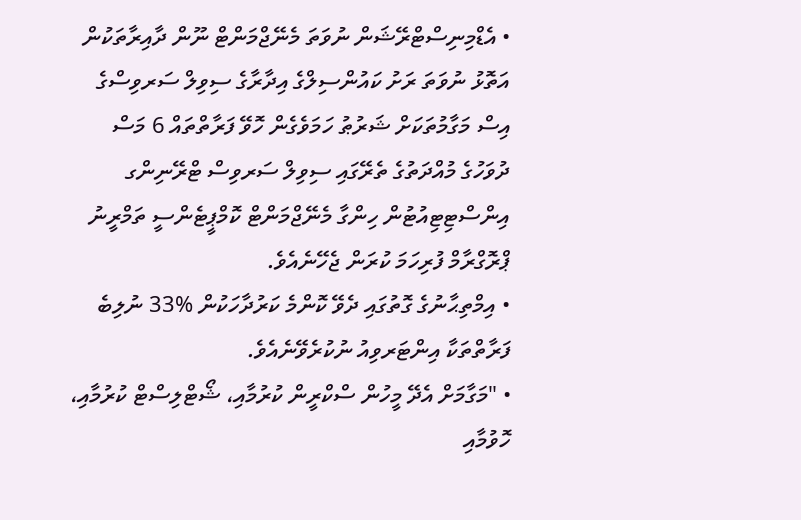• އެޑްމިނިސްޓްރޭޝަން ނުވަތަ މެނޭޖްމަންޓް ނޫން ދާއިރާތަކުން އަތޮޅު ނުވަތަ ރަށު ކައުންސިލްގެ އިދާރާގެ ސިވިލް ސަރވިސްގެ އިސް މަގާމުތަކަށް ޝަރުޠު ހަމަވެގެން ހޮވޭ ފަރާތްތައް 6 މަސް ދުވަހުގެ މުއްދަތުގެ ތެރޭގައި ސިވިލް ސަރވިސް ޓްރޭނިންގ އިންސްޓިޓިއުޓުން ހިންގާ މެނޭޖްމަންޓް ކޮމްޕީޓެންސީ ތަމްރީނު ޕްރޮގްރާމް ފުރިހަމަ ކުރަން ޖެހޭނެއެވެ.
• އިމްތިޙާނުގެ ގޮތުގައި ދެވޭ ކޮންމެ ކަރުދާހަކުން %33 ނުލިބެ ފަރާތްތަކާ އިންޓަރވިއު ނުކުރެވޭނެއެވެ.
• "މަގާމަށް އެދޭ މީހުން ސްކްރީން ކުރުމާއި، ޝޯޓްލިސްޓް ކުރުމާއި، ހޮވުމާއި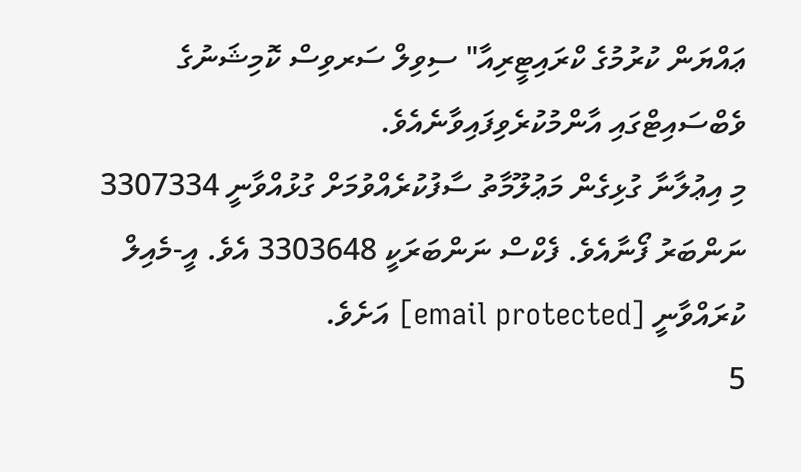ޢައްޔަން ކުރުމުގެ ކްރައިޓީރިއާ" ސިވިލް ސަރވިސް ކޮމިޝަނުގެ ވެބްސައިޓްގައި އާންމުކުރެވިފައިވާނެއެވެ.
މި އިޢުލާނާ ގުޅިގެން މަޢުލޫމާތު ސާފުކުރެއްވުމަށް ގުޅުއްވާނީ 3307334 ނަންބަރު ފޯނާއެވެ. ފެކްސް ނަންބަރަކީ 3303648 އެވެ. އީ-މެއިލް ކުރައްވާނީ [email protected] އަށެވެ.
5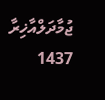ޖުމާދަލްއާޚިރާ 1437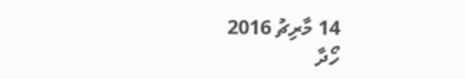14 މާރިޗު 2016
ހޯދާ